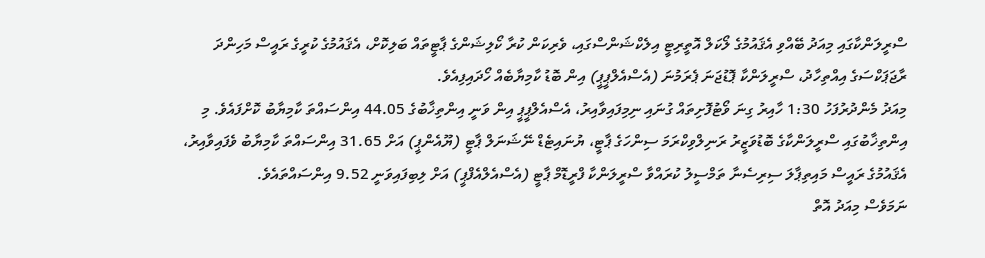ސްރީލަންކާގައި މިއަދު ބޭއްވި އެޤައުމުގެ ލޯކަލް އޮތީރިޓީ އިލެކްޝަންސްގައި، ވެރިކަން ކުރާ ކޯލިޝަންގެ ޕާޓީތައް ބަލިކޮށް، އެޤައުމުގެ ކުރީގެ ރައީސް މަހިންދަ ރާޖަޕަކްސަގެ އިއްތިހާދު، ސްރީލަންކާ ޕޮޑުޖަނަ ޕެރަމުނަ (އެސްއެލްޕީޕީ) އިން ބޮޑު ކާމިޔާބެއް ހޯދައިފިއެވެ.
މިއަދު މެންދުރުފަހު 1:30 ހާއިރު ގިނަ ވޯޓުފޮށިތައް ގުނައި ނިމިފައިވާއިރު، އެސްއެލްޕީޕީ އިން ވަނީ އިންތިޚާބުގެ 44.05 އިންސައްތަ ކާމިޔާބު ކޮށްފައެވެ. މި އިންތިޚާބުގައި ސްރީލަންކާގެ ބޮޑުވަޒީރު ރަނިލްވިކްރަމަ ސިންހަގެ ޕާޓީ، ޔުނައިޓެޑް ނޭޝަނަލް ޕާޓީ (ޔޫއެންޕީ) އަށް 31.65 އިންސައްތަ ކާމިޔާބު ވެފައިވާއިރު، އެޤައުމުގެ ރައީސް މައިތިޕާލަ ސިރިސެނާ ތަމްސީލު ކުރައްވާ ސްރީލަންކާ ފްރީޑޮމް ޕާޓީ (އެސްއެލްއެފްޕީ) އަށް ލިބިފައިވަނީ 9.52 އިންސައްތައެވެ.
ނަމަވެސް މިއަދު އޮތް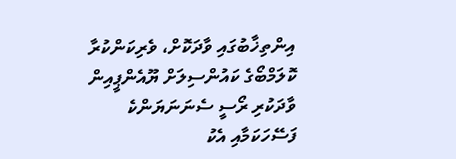އިންތިޚާބުގައި ވާދަކޮށް، ވެރިކަންކުރާ ކޮލަމްބޯގެ ކައުންސިލަށް ޔޫއެންޕީއިން ވާދަކުރި ރޯސީ ސެނަނަޔަންކެ ފަސޭހަކަމާއި އެކު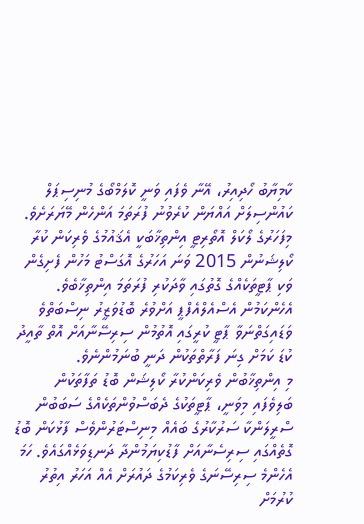ކާމިޔާބު ހޯދިއިރު، އޭނާ ވެފައި ވަނީ ކޮލަމްބޯގެ މުނިސިޕަލް ކައުންސިލަށް އައްޔަން ކުރެވުނު ފުރަތަމަ އަންހެން މޭޔަރަށެވެ.
މިފަހަރުގެ ލޯކަލް އޮތޯރިޓީ އިންތިޚާބަކީ އެޤައުމުގެ ވެރިކަން ކުރާ ކޯލިޝަނުން 2015 ވަނަ އަހަރުގެ އޮގަސްޓު މަހުން ފެށިގެން ވަކި ޕާޓީތަކެއްގެ ގޮތުގައި ވާދަކުރި ފުރަތަމަ އިންތިޚާބެވެ. އެހެންކަމުން އެސްއެލްއެފްޕީ އަށްވުރެ ބޮޑުވަޒީރު ނިސްބަތްވެ ވަޑައިގަތްނަވާ ޕާޓީ ކުރީގައި އޮތުމުން ސިރިސޭނާއަށް އޮތް ތާއީދު ކުޑަ ކަމަށް ގިނަ ފަރާތްތަކުން ދަނީ ބުނަމުންނެވެ.
މި އިންތިޚާބުން ވެރިކަންކުރާ ކޯލިޝަން ބޮޑު ތަފާތަކުން ބަލިވެފައި މިވަނީ، ޕާޓީތަކުގެ ދެބަސްވުންތަކެއްގެ ސަބަބުން ސްރީލަންކާ ސަރުކާރުގެ ބައެއް މިނިސްޓަރުންވެސް ފާޅުކަން ބޮޑު ގޮތެއްގައި ސިރިސެނާއަށް ފާޑުކިޔަމުންދާ ދަނޑިވަޅެއްގައެވެ. ހަމަ އެހެންމެ ސިރިސޭނަގެ ވެރިކަމުގެ ދައުރަށް އެއް އަހަރު އިތުރު ކުރުމަށް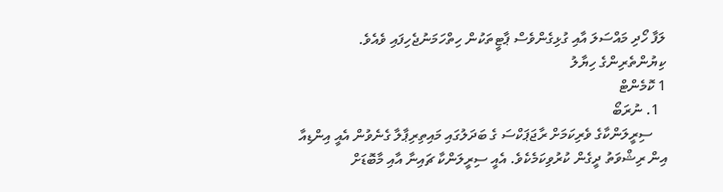ލަފާ ހޯދި މައްސަލަ އާއި ގުޅިގެންވެސް ޕާޓީތަކުން ހިތްހަމަނުޖެހިފައި ވެއެވެ.
ކިޔުންތެރިންގެ ހިޔާލު
1 ކޮމެންޓް
  1. ނުރަބޯ
    ސިރީލަންކާގެ ވެރިކަމަށް ރާޖަޕަކްސަ ގެ ބަދަލުގައި މައިތިރިޕާލާ ގެނެވުން އެއީ އިންޑިއާ އިން ރިޝްވަތު ދީގެން ކުރުވިކަމެކެވެ. އެއީ ސިރީލަންކާ ޗައިނާ އާއި މާބޮޑަށް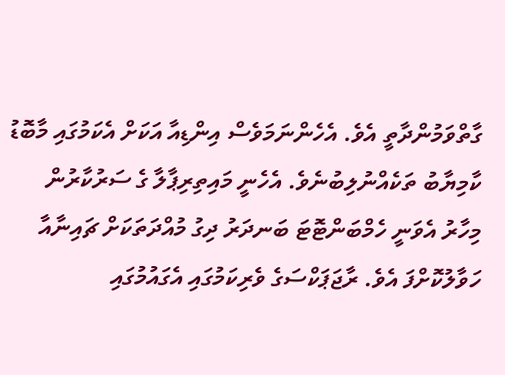ގާތްވަމުންދާތީ އެވެ. އެހެންނަމަވެސް އިންޑިއާ އަކަށް އެކަމުގައި މާބޮޑު ކާމިޔާބު ތަކެއްނުލިބުނެވެ. އެހެނީ މައިތިރިޕާލާ ގެ ސަރުކާރުން މިހާރު އެވަނީ ހެމްބަންޓޮޓަ ބަނދަރު ދިގު މުއްދަތަކަށް ޗައިނާއާ ހަވާލުކޮށްފަ އެވެ. ރާޖަޕަކްސަގެ ވެރިކަމުގައި އެގައުމުގައި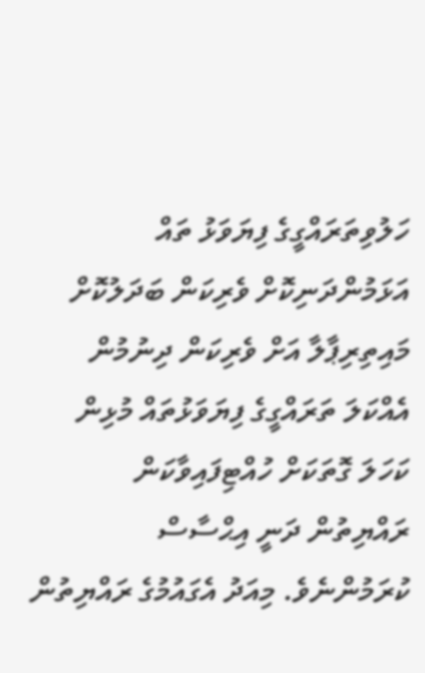ހަލުވިތަރައްގީގެ ފިޔަވަޅު ތައް އަޅަމުންދަނިކޮށް ވެރިކަން ބަދަލުކޮށް މައިތިރިޕާލާ އަށް ވެރިކަން ދިނުމުން އެއްކަލަ ތަރައްގީގެ ފިޔަވަޅުތައް މުޅިން ކަހަލަ ގޮތަކަށް ހުއްޓިފައިވާކަން ރައްޔިތުން ދަނީ އިޙްސާސް ކުރަމުންނެވެ. މިއަދު އެގައުމުގެ ރައްޔިތުން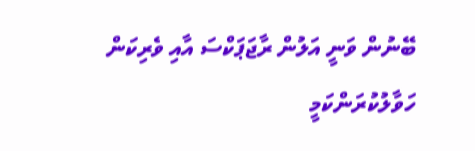ބޭނުން ވަނީ އަލުން ރާޖަޕަކްސަ އާއި ވެރިކަން ހަވާލުކުރަންކަމީ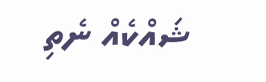ޝައްކެއް ނެތި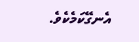އެނގޭކަމެކެވެ.